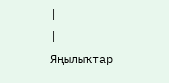|
|
Яңылыҡтар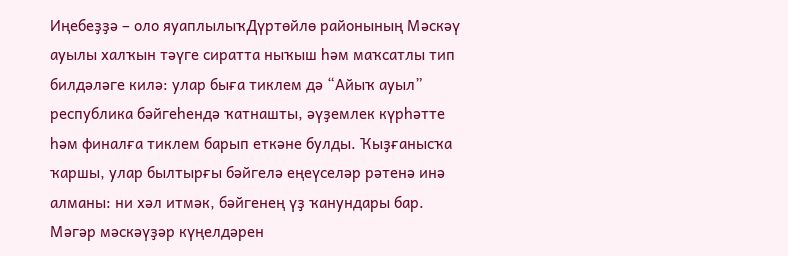Иңебеҙҙә – оло яуаплылыҡДүртөйлө районының Мәскәү ауылы халҡын тәүге сиратта ныҡыш һәм маҡсатлы тип билдәләге килә: улар быға тиклем дә “Айыҡ ауыл” республика бәйгеһендә ҡатнашты, әүҙемлек күрһәтте һәм финалға тиклем барып еткәне булды. Ҡыҙғанысҡа ҡаршы, улар былтырғы бәйгелә еңеүселәр рәтенә инә алманы: ни хәл итмәк, бәйгенең үҙ ҡанундары бар. Мәгәр мәскәүҙәр күңелдәрен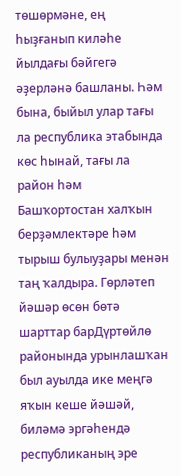төшөрмәне, ең һыҙғанып киләһе йылдағы бәйгегә әҙерләнә башланы. Һәм бына, быйыл улар тағы ла республика этабында көс һынай, тағы ла район һәм Башҡортостан халҡын берҙәмлектәре һәм тырыш булыуҙары менән таң ҡалдыра. Гөрләтеп йәшәр өсөн бөтә шарттар барДүртөйлө районында урынлашҡан был ауылда ике меңгә яҡын кеше йәшәй, биләмә эргәһендә республиканың эре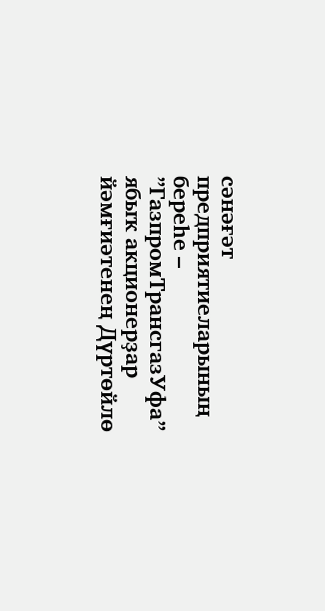сәнәғәт предприятиеларының береһе – ”ГазпромТрансгазУфа” ябыҡ акционерҙар йәмғиәтенең Дүртөйлө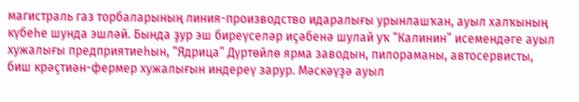магистраль газ торбаларының линия-производство идаралығы урынлашҡан, ауыл халҡының күбеһе шунда эшләй. Бында ҙур эш биреүселәр иҫәбенә шулай уҡ “Калинин” исемендәге ауыл хужалығы предприятиеһын, “Ядрица” Дүртөйлө ярма заводын, пилораманы, автосервисты, биш крәҫтиән-фермер хужалығын индереү зарур. Мәскәүҙә ауыл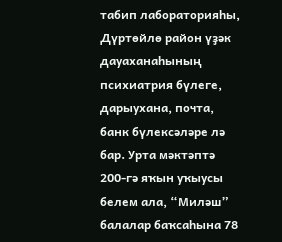табип лабораторияһы, Дүртөйлө район үҙәк дауаханаһының психиатрия бүлеге, дарыухана, почта, банк бүлексәләре лә бар. Урта мәктәптә 200-гә яҡын уҡыусы белем ала, “Миләш” балалар баҡсаһына 78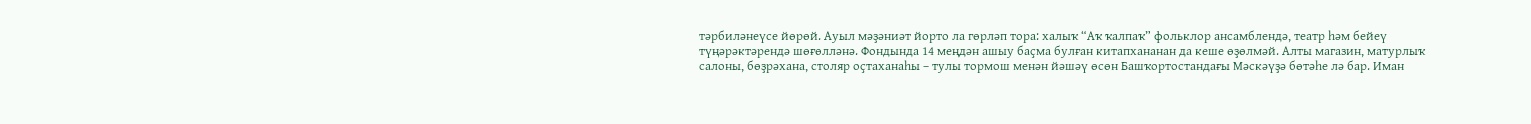тәрбиләнеүсе йөрөй. Ауыл мәҙәниәт йорто ла гөрләп тора: халыҡ “Аҡ ҡалпаҡ” фольклор ансамблендә, театр һәм бейеү түңәрәктәрендә шөғөлләнә. Фондында 14 меңдән ашыу баҫма булған китапхананан да кеше өҙөлмәй. Алты магазин, матурлыҡ салоны, бөҙрәхана, столяр оҫтаханаһы – тулы тормош менән йәшәү өсөн Башҡортостандағы Мәскәүҙә бөтәһе лә бар. Иман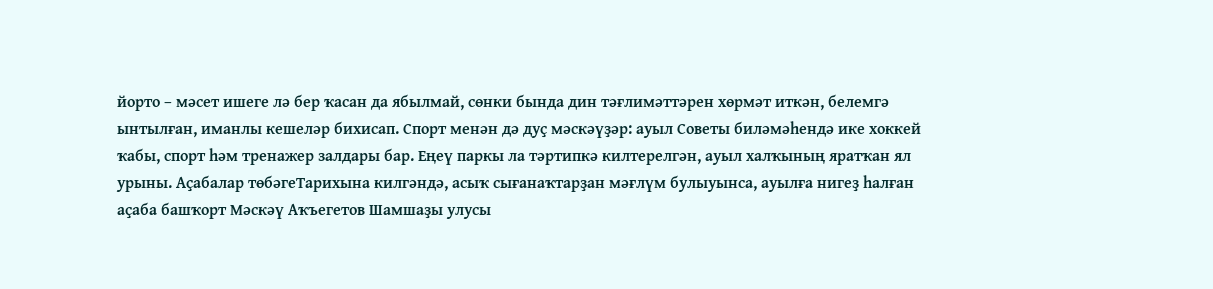йорто – мәсет ишеге лә бер ҡасан да ябылмай, сөнки бында дин тәғлимәттәрен хөрмәт иткән, белемгә ынтылған, иманлы кешеләр бихисап. Спорт менән дә дуҫ мәскәүҙәр: ауыл Советы биләмәһендә ике хоккей ҡабы, спорт һәм тренажер залдары бар. Еңеү паркы ла тәртипкә килтерелгән, ауыл халҡының яратҡан ял урыны. Аҫабалар төбәгеТарихына килгәндә, асыҡ сығанаҡтарҙан мәғлүм булыуынса, ауылға нигеҙ һалған аҫаба башҡорт Мәскәү Аҡъегетов Шамшаҙы улусы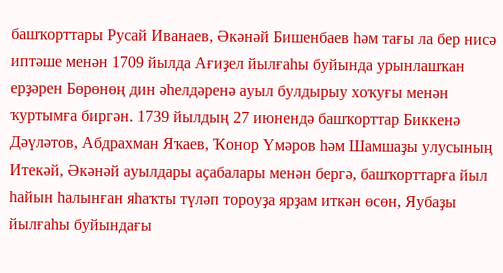башҡорттары Русай Иванаев, Әкәнәй Бишенбаев һәм тағы ла бер нисә иптәше менән 1709 йылда Ағиҙел йылғаһы буйында урынлашҡан ерҙәрен Бөрөнөң дин әһелдәренә ауыл булдырыу хоҡуғы менән ҡуртымға биргән. 1739 йылдың 27 июнендә башҡорттар Биккенә Дәүләтов, Абдрахман Яҡаев, Ҡонор Үмәров һәм Шамшаҙы улусының Итекәй, Әкәнәй ауылдары аҫабалары менән бергә, башҡорттарға йыл һайын һалынған яһаҡты түләп тороуҙа ярҙам иткән өсөн, Яубаҙы йылғаһы буйындағы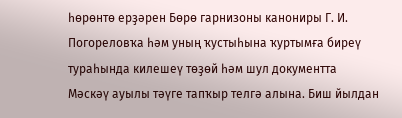һөрөнтө ерҙәрен Бөрө гарнизоны канониры Г. И. Погореловҡа һәм уның ҡустыһына ҡуртымға биреү тураһында килешеү төҙөй һәм шул документта Мәскәү ауылы тәүге тапҡыр телгә алына. Биш йылдан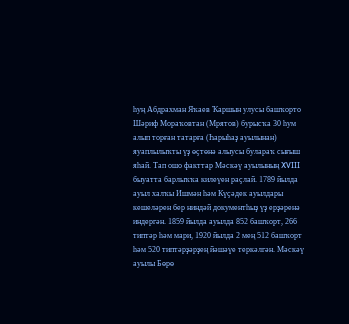һуң Абдрахман Яҡаев Ҡаршын улусы башҡорто Шәриф Мораҡовтан (Мрятов) бурысҡа 30 һум алып торған татарға (Һарыһаҙ ауылынан) яуаплылыҡты үҙ өҫтөнә алыусы булараҡ сығыш яһай. Тап ошо факттар Мәскәү ауылының XVIII быуатта барлыҡҡа килеүен раҫлай. 1789 йылда ауыл халҡы Ишмән һәм Күҫәдек ауылдары кешеләрен бер ниндәй документһыҙ үҙ ерҙәренә индергән. 1859 йылда ауылда 852 башҡорт, 266 типтәр һәм мари, 1920 йылда 2 мең 512 башҡорт һәм 520 типтәрҙәрҙең йәшәүе теркәлгән. Мәскәү ауылы Бөрө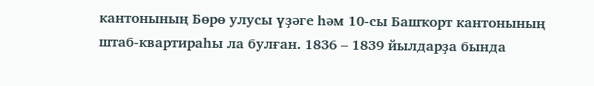кантонының Бөрө улусы үҙәге һәм 10-сы Башҡорт кантонының штаб-квартираһы ла булған. 1836 – 1839 йылдарҙа бында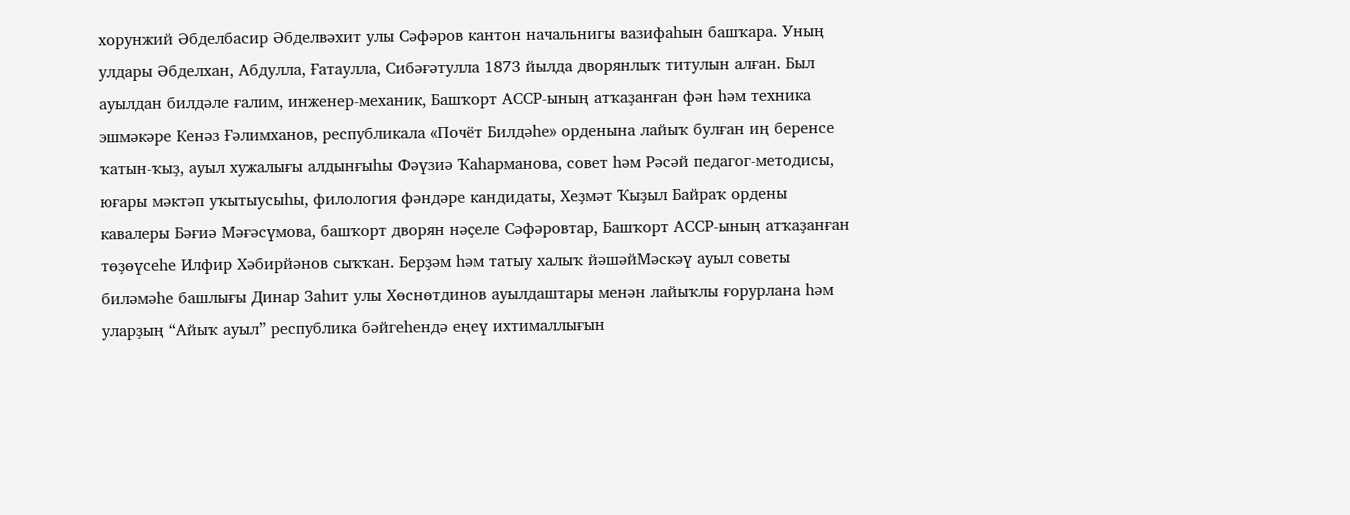хорунжий Әбделбасир Әбделвәхит улы Сәфәров кантон начальнигы вазифаһын башҡара. Уның улдары Әбделхан, Абдулла, Ғатаулла, Сибәғәтулла 1873 йылда дворянлыҡ титулын алған. Был ауылдан билдәле ғалим, инженер-механик, Башҡорт АССР-ының атҡаҙанған фән һәм техника эшмәкәре Кенәз Ғәлимханов, республикала «Почёт Билдәһе» орденына лайыҡ булған иң беренсе ҡатын-ҡыҙ, ауыл хужалығы алдынғыһы Фәүзиә Ҡаһарманова, совет һәм Рәсәй педагог-методисы, юғары мәктәп уҡытыусыһы, филология фәндәре кандидаты, Хеҙмәт Ҡыҙыл Байраҡ ордены кавалеры Бәғиә Мәғәсүмова, башҡорт дворян нәҫеле Сәфәровтар, Башҡорт АССР‑ының атҡаҙанған төҙөүсеһе Илфир Хәбирйәнов сыҡҡан. Берҙәм һәм татыу халыҡ йәшәйМәскәү ауыл советы биләмәһе башлығы Динар Заһит улы Хөснөтдинов ауылдаштары менән лайыҡлы ғорурлана һәм уларҙың “Айыҡ ауыл” республика бәйгеһендә еңеү ихтималлығын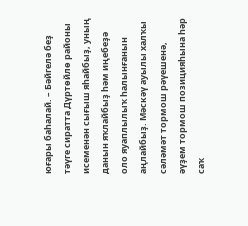юғары баһалай. – Бәйгелә беҙ тәүге сиратта Дүртөйлө районы исеменән сығыш яһайбыҙ, уның данын яҡлайбыҙ һәм иңебеҙә оло яуаплылыҡ һалынғанын аңлайбыҙ. Мәскәү ауылы халҡы сәләмәт тормош рәүешенә, әүҙем тормош позицияһына һәр саҡ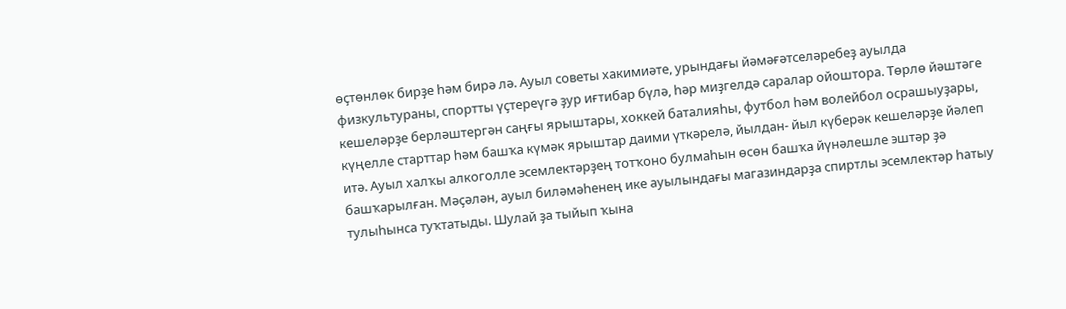өҫтөнлөк бирҙе һәм бирә лә. Ауыл советы хакимиәте, урындағы йәмәғәтселәребеҙ ауылда физкультураны, спортты үҫтереүгә ҙур иғтибар бүлә, һәр миҙгелдә саралар ойоштора. Төрлө йәштәге кешеләрҙе берләштергән саңғы ярыштары, хоккей баталияһы, футбол һәм волейбол осрашыуҙары, күңелле старттар һәм башҡа күмәк ярыштар даими үткәрелә, йылдан- йыл күберәк кешеләрҙе йәлеп итә. Ауыл халҡы алкоголле эсемлектәрҙең тотҡоно булмаһын өсөн башҡа йүнәлешле эштәр ҙә башҡарылған. Мәҫәлән, ауыл биләмәһенең ике ауылындағы магазиндарҙа спиртлы эсемлектәр һатыу тулыһынса туҡтатыды. Шулай ҙа тыйып ҡына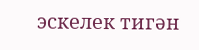эскелек тигән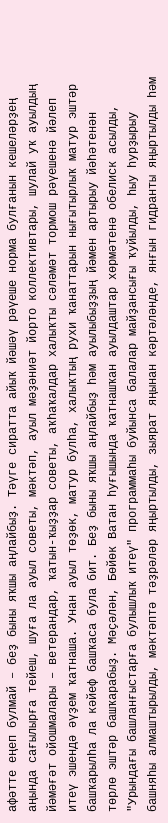афәтте еңеп булмай – беҙ быны яҡшы аңлайбыҙ. Тәүге сиратта айыҡ йәшәү рәүеше норма булғанын кешеләрҙең аңында сағылырға тейеш, шуға ла ауыл советы, мәктәп, ауыл мәҙәниәт йорто коллективтары, шулай уҡ ауылдың йәмәғәт ойошмалары – ветерандар, ҡатын-ҡыҙҙар советы, аҡһаҡалдар халыҡты сәләмәт тормош рәүешенә йәлеп итеү эшендә әүҙем ҡатнаша. Унан ауыл төҙөк, матур булһа, халыҡтың рухи ҡанаттарын нығытырлыҡ матур эштәр башҡарылһа ла кәйеф башҡаса була бит. Беҙ быны яҡшы аңлайбыҙ һәм ауылыбыҙҙың йәмен артырыу йәһәтенән төрлө эштәр башҡарабыҙ. Мәҫәлән, Бөйөк Ватан һуғышында ҡатнашҡан ауылдаштар хөрмәтенә обелиск асылды, "Урындағы башланғыстарға булышлыҡ итеү" программаһы буйынса балалар майҙансығы ҡуйылды, һыу һурҙырыу башняһы алмаштырылды, мәктәптә тәҙрәләр яңыртылды, зыярат яңынан кәртәләнде, янғын гидранты яңыртылды һәм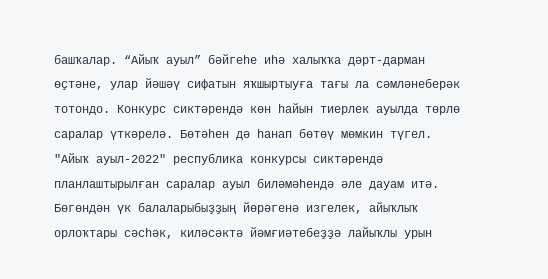башҡалар. “Айыҡ ауыл” бәйгеһе иһә халыҡҡа дәрт-дарман өҫтәне, улар йәшәү сифатын яҡшыртыуға тағы ла сәмләнеберәк тотондо. Конкурс сиктәрендә көн һайын тиерлек ауылда төрлө саралар үткәрелә. Бөтәһен дә һанап бөтөү мөмкин түгел. "Айыҡ ауыл-2022" республика конкурсы сиктәрендә планлаштырылған саралар ауыл биләмәһендә әле дауам итә. Бөгөндән үк балаларыбыҙҙың йөрәгенә изгелек, айыҡлыҡ орлоҡтары сәсһәк, киләсәктә йәмғиәтебеҙҙә лайыҡлы урын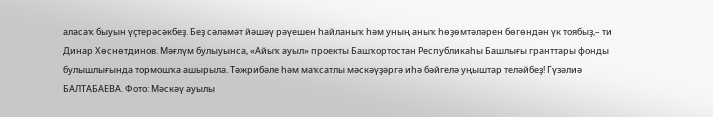аласаҡ быуын үҫтерәсәкбеҙ. Беҙ сәләмәт йәшәү рәүешен һайланыҡ һәм уның аныҡ һөҙөмтәләрен бөгөндән үк тоябыҙ,– ти Динар Хөснөтдинов. Мәғлүм булыуынса, «Айыҡ ауыл» проекты Башҡортостан Республикаһы Башлығы гранттары фонды булышлығында тормошҡа ашырыла. Тәжрибәле һәм маҡсатлы мәскәүҙәргә иһә бәйгелә уңыштар теләйбеҙ! Гүзәлиә БАЛТАБАЕВА. Фото: Мәскәү ауылы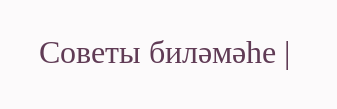Советы биләмәһе |